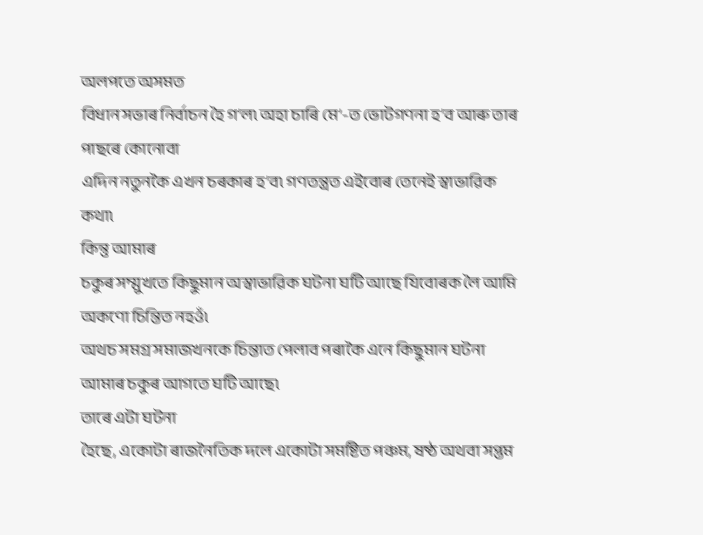অলপতে অসমত
বিধান সভাৰ নিৰ্বাচন হৈ গ’ল৷ অহা চাৰি মে’-ত ভোটগণনা হ’ব আৰু তাৰ পাছৰে কোনোবা
এদিন নতুনকৈ এখন চৰকাৰ হ’ব৷ গণতন্ত্ৰত এইবোৰ তেনেই স্বাভাৱিক কথা৷
কিন্তু আমাৰ
চকুৰ সম্মুখতে কিছুমান অস্বাভাৱিক ঘটনা ঘটি আছে যিবোৰক লৈ আমি অকণো চিন্তিত নহওঁ৷
অথচ সমগ্ৰ সমাজখনকে চিন্তাত পেলাব পৰাকৈ এনে কিছুমান ঘটনা আমাৰ চকুৰ আগতে ঘটি আছে৷
তাৰে এটা ঘটনা
হৈছে, একোটা ৰাজনৈতিক দলে একোটা সমষ্টিত পঞ্চম, ষষ্ঠ অথবা সপ্তম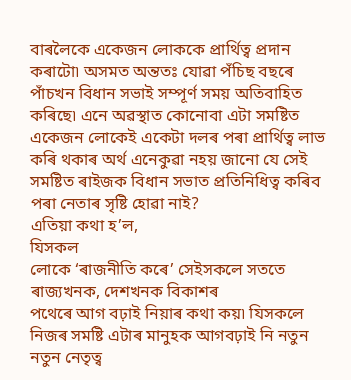বাৰলৈকে একেজন লোককে প্ৰাৰ্থিত্ব প্ৰদান কৰাটো৷ অসমত অন্ততঃ যোৱা পঁচিছ বছৰে
পাঁচখন বিধান সভাই সম্পূৰ্ণ সময় অতিবাহিত কৰিছে৷ এনে অৱস্থাত কোনোবা এটা সমষ্টিত
একেজন লোকেই একেটা দলৰ পৰা প্ৰাৰ্থিত্ব লাভ কৰি থকাৰ অৰ্থ এনেকুৱা নহয় জানো যে সেই
সমষ্টিত ৰাইজক বিধান সভাত প্ৰতিনিধিত্ব কৰিব পৰা নেতাৰ সৃষ্টি হোৱা নাই?
এতিয়া কথা হ’ল,
যিসকল
লোকে ‘ৰাজনীতি কৰে’ সেইসকলে সততে ৰাজ্যখনক, দেশখনক বিকাশৰ
পথেৰে আগ বঢ়াই নিয়াৰ কথা কয়৷ যিসকলে নিজৰ সমষ্টি এটাৰ মানুহক আগবঢ়াই নি নতুন
নতুন নেতৃত্ব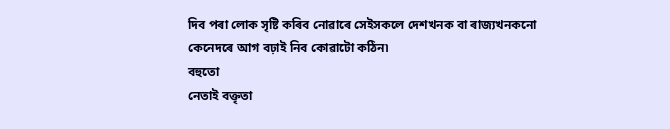দিব পৰা লোক সৃষ্টি কৰিব নোৱাৰে সেইসকলে দেশখনক বা ৰাজ্যখনকনো
কেনেদৰে আগ বঢ়াই নিব কোৱাটো কঠিন৷
বহুতো
নেতাই বক্তৃতা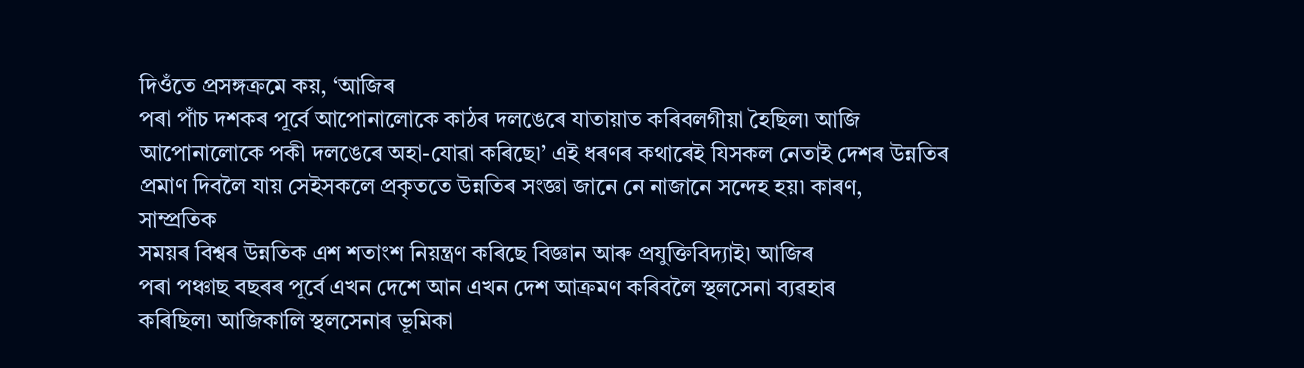দিওঁতে প্ৰসঙ্গক্ৰমে কয়, ‘আজিৰ
পৰা পাঁচ দশকৰ পূৰ্বে আপোনালোকে কাঠৰ দলঙেৰে যাতায়াত কৰিবলগীয়া হৈছিল৷ আজি
আপোনালোকে পকী দলঙেৰে অহা-যোৱা কৰিছে৷’ এই ধৰণৰ কথাৰেই যিসকল নেতাই দেশৰ উন্নতিৰ
প্ৰমাণ দিবলৈ যায় সেইসকলে প্ৰকৃততে উন্নতিৰ সংজ্ঞা জানে নে নাজানে সন্দেহ হয়৷ কাৰণ,
সাম্প্ৰতিক
সময়ৰ বিশ্বৰ উন্নতিক এশ শতাংশ নিয়ন্ত্ৰণ কৰিছে বিজ্ঞান আৰু প্ৰযুক্তিবিদ্যাই৷ আজিৰ
পৰা পঞ্চাছ বছৰৰ পূৰ্বে এখন দেশে আন এখন দেশ আক্ৰমণ কৰিবলৈ স্থলসেনা ব্যৱহাৰ
কৰিছিল৷ আজিকালি স্থলসেনাৰ ভূমিকা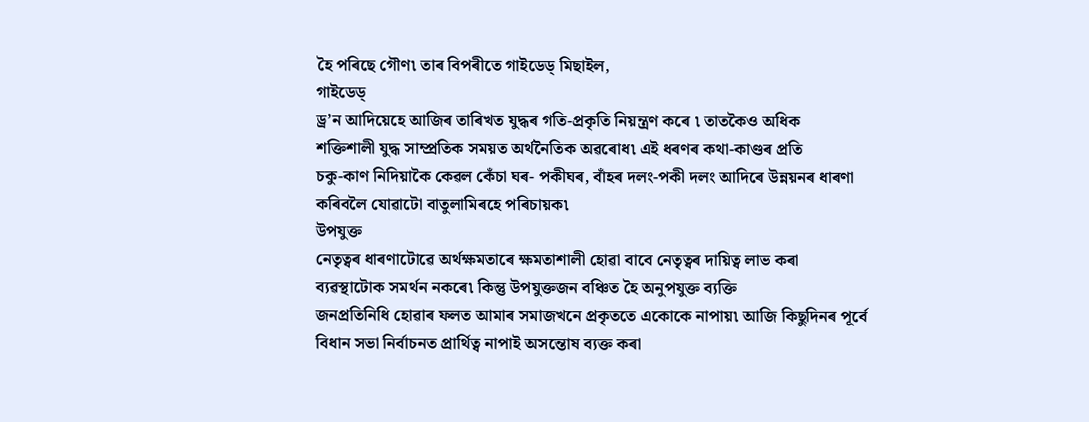হৈ পৰিছে গৌণ৷ তাৰ বিপৰীতে গাইডেড্ মিছাইল,
গাইডেড্
ড্ৰ’ন আদিয়েহে আজিৰ তাৰিখত যুদ্ধৰ গতি-প্ৰকৃতি নিয়ন্ত্ৰণ কৰে ৷ তাতকৈও অধিক
শক্তিশালী যুদ্ধ সাম্প্ৰতিক সময়ত অৰ্থনৈতিক অৱৰোধ৷ এই ধৰণৰ কথা-কাণ্ডৰ প্ৰতি
চকু-কাণ নিদিয়াকৈ কেৱল কেঁচা ঘৰ- পকীঘৰ, বাঁহৰ দলং-পকী দলং আদিৰে উন্নয়নৰ ধাৰণা
কৰিবলৈ যোৱাটো বাতুলামিৰহে পৰিচায়ক৷
উপযুক্ত
নেতৃত্বৰ ধাৰণাটোৱে অৰ্থক্ষমতাৰে ক্ষমতাশালী হোৱা বাবে নেতৃত্বৰ দায়িত্ব লাভ কৰা
ব্যৱস্থাটোক সমৰ্থন নকৰে৷ কিন্তু উপযুক্তজন বঞ্চিত হৈ অনুপযুক্ত ব্যক্তি
জনপ্ৰতিনিধি হোৱাৰ ফলত আমাৰ সমাজখনে প্ৰকৃততে একোকে নাপায়৷ আজি কিছুদিনৰ পূৰ্বে
বিধান সভা নিৰ্বাচনত প্ৰাৰ্থিত্ব নাপাই অসন্তোষ ব্যক্ত কৰা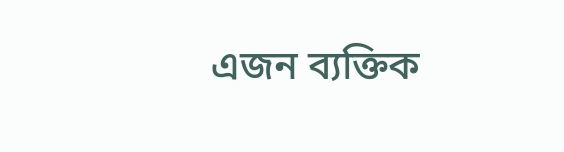এজন ব্যক্তিক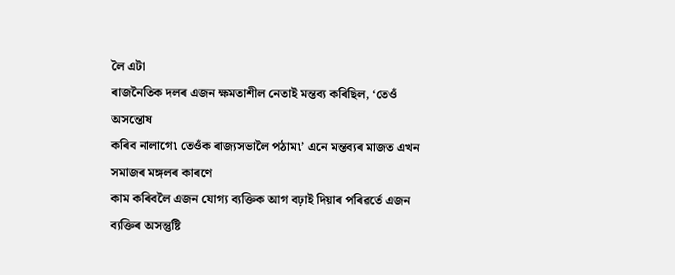লৈ এটা
ৰাজনৈতিক দলৰ এজন ক্ষমতাশীল নেতাই মন্তব্য কৰিছিল, ‘তেওঁ অসন্তোষ
কৰিব নালাগে৷ তেওঁক ৰাজ্যসভালৈ পঠাম৷’ এনে মন্তব্যৰ মাজত এখন সমাজৰ মঙ্গলৰ কাৰণে
কাম কৰিবলৈ এজন যোগ্য ব্যক্তিক আগ বঢ়াই দিয়াৰ পৰিৱৰ্তে এজন ব্যক্তিৰ অসন্তুষ্টি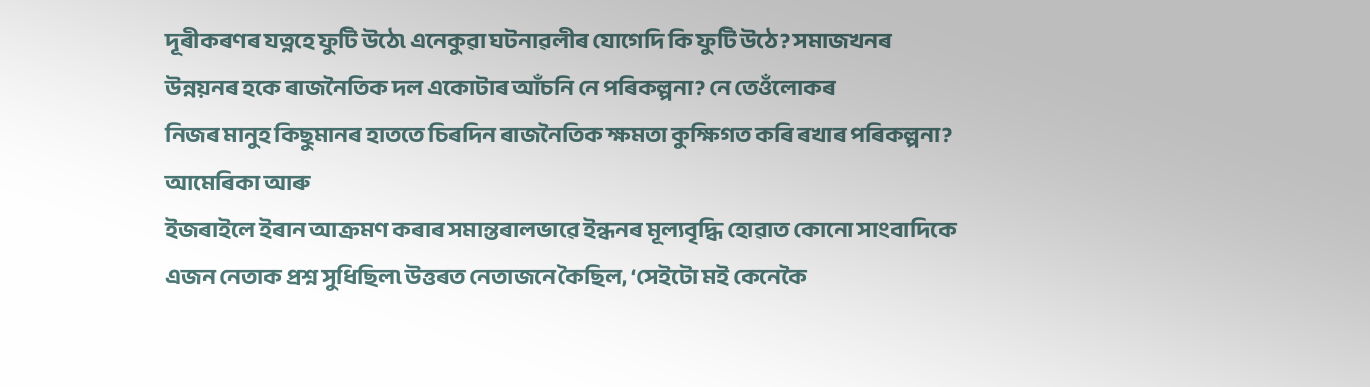দূৰীকৰণৰ যত্নহে ফুটি উঠে৷ এনেকুৱা ঘটনাৱলীৰ যোগেদি কি ফুটি উঠে? সমাজখনৰ
উন্নয়নৰ হকে ৰাজনৈতিক দল একোটাৰ আঁচনি নে পৰিকল্পনা? নে তেওঁলোকৰ
নিজৰ মানুহ কিছুমানৰ হাততে চিৰদিন ৰাজনৈতিক ক্ষমতা কুক্ষিগত কৰি ৰখাৰ পৰিকল্পনা?
আমেৰিকা আৰু
ইজৰাইলে ইৰান আক্ৰমণ কৰাৰ সমান্তৰালভাৱে ইন্ধনৰ মূল্যবৃদ্ধি হোৱাত কোনো সাংবাদিকে
এজন নেতাক প্ৰশ্ন সুধিছিল৷ উত্তৰত নেতাজনে কৈছিল, ‘সেইটো মই কেনেকৈ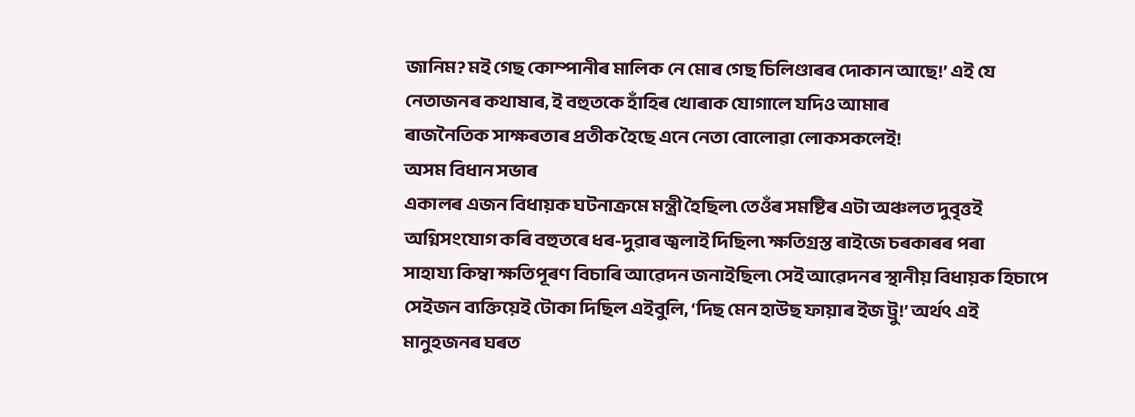জানিম? মই গেছ কোম্পানীৰ মালিক নে মোৰ গেছ চিলিণ্ডাৰৰ দোকান আছে!’ এই যে
নেতাজনৰ কথাষাৰ, ই বহুতকে হাঁহিৰ খোৰাক যোগালে যদিও আমাৰ
ৰাজনৈতিক সাক্ষৰতাৰ প্ৰতীক হৈছে এনে নেতা বোলোৱা লোকসকলেই!
অসম বিধান সভাৰ
একালৰ এজন বিধায়ক ঘটনাক্ৰমে মন্ত্ৰী হৈছিল৷ তেওঁৰ সমষ্টিৰ এটা অঞ্চলত দুবৃত্তই
অগ্নিসংযোগ কৰি বহুতৰে ধৰ-দুৱাৰ জ্বলাই দিছিল৷ ক্ষতিগ্ৰস্ত ৰাইজে চৰকাৰৰ পৰা
সাহায্য কিম্বা ক্ষতিপূৰণ বিচাৰি আৱেদন জনাইছিল৷ সেই আৱেদনৰ স্থানীয় বিধায়ক হিচাপে
সেইজন ব্যক্তিয়েই টোকা দিছিল এইবুলি, ‘দিছ মেন হাউছ ফায়াৰ ইজ ট্ৰু!’ অৰ্থৎ এই
মানুহজনৰ ঘৰত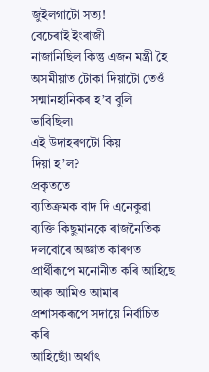জুইলগাটো সত্য!
বেচেৰাই ইংৰাজী
নাজানিছিল কিন্তু এজন মন্ত্ৰী হৈ অসমীয়াত টোকা দিয়াটো তেওঁ সন্মানহানিকৰ হ’ব বুলি
ভাবিছিল৷
এই উদাহৰণটো কিয়
দিয়া হ’ল?
প্ৰকৃততে
ব্যতিক্ৰমক বাদ দি এনেকুৱা ব্যক্তি কিছুমানকে ৰাজনৈতিক দলবোৰে অজ্ঞাত কাৰণত
প্ৰাৰ্থীৰূপে মনোনীত কৰি আহিছে আৰু আমিও আমাৰ প্ৰশাসকৰূপে সদায়ে নিৰ্বাচিত কৰি
আহিছোঁ৷ অৰ্থাৎ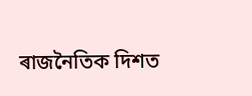ৰাজনৈতিক দিশত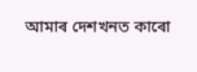আমাৰ দেশখনত কাৰো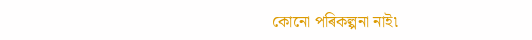কোনো পৰিকল্পনা নাই৷